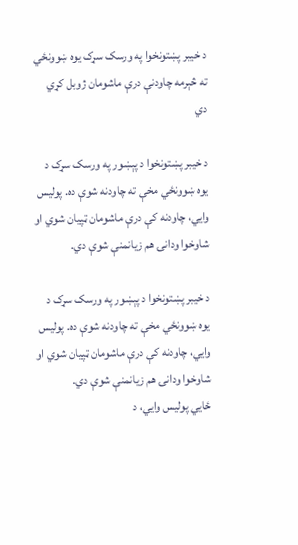د خیبر پښتونخوا په ورسک سړک یوه ښوونځي ته څېرمه چاودنې درې ماشومان ژوبل کړي دي

د خیبر پښتونخوا د پېښور په ورسک سړک د یوه ښوونځي مخې ته چاودنه شوې ده. پولیس وایي، چاودنه کې درې ماشومان ټپيان شوي او شاوخوا ودانۍ هم زیانمنې شوې دي.

د خیبر پښتونخوا د پېښور په ورسک سړک د یوه ښوونځي مخې ته چاودنه شوې ده. پولیس وایي، چاودنه کې درې ماشومان ټپيان شوي او شاوخوا ودانۍ هم زیانمنې شوې دي.
ځایي پولیس وايي، د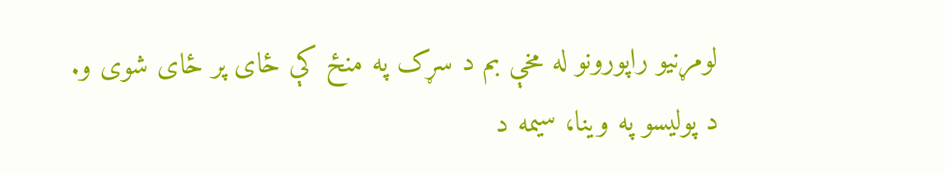لومړنیو راپورونو له مخې بم د سړک په منځ کې ځای پر ځای شوی و.
د پولیسو په وینا، سیمه د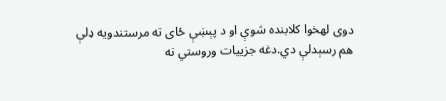دوی لهخوا کلابنده شوې او د پېښې ځای ته مرستندویه ډلې هم رسېدلې دي.دغه جزییات وروستي نه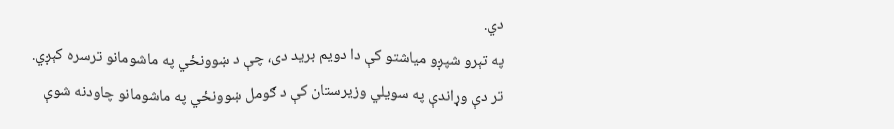دي.
په تېرو شپږو مياشتو کې دا دويم بريد دی، چې د ښوونځي په ماشومانو ترسره کېږي.
تر دې وړاندې په سویلي وزيرستان کې د ګومل ښوونځي په ماشومانو چاودنه شوې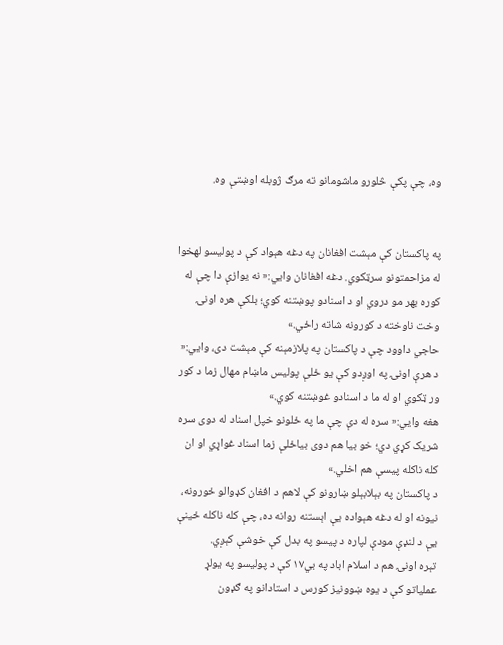وه، چې پکې څلورو ماشومانو ته مرګ ژوبله اوښتې وه.


په پاکستان کې مېشت افغانان په دغه هېواد کې د پولیسو لهخوا له مزاحمتونو سرټکوي. دغه افغانان وايي:« نه یوازې دا چې له کوره بهر مو دروي او د اسنادو پوښتنه کوي؛ بلکې هره اونۍ وخت ناوخته د کورونه شاته راځي.»
حاجي داوود چې د پاکستان په پلازمېنه کې مېشت دی، وایي:« د هرې اونۍ په اوږدو کې یو ځلې پولیس ماښام مهال زما د کور ور ټکوي او له ما د اسنادو غوښتنه کوي.»
هغه وایي:« سره له دې چې ما په ځلونو خپل اسناد له دوی سره شریک کړي دي؛ خو بیا هم دوی بیاځلې زما اسناد غواړي او ان کله ناکله پیسې هم اخلي.»
د پاکستان په بېلابېلو ښارونو کې لاهم د افغان کډوالو ځورونه، نیونه او له دغه هېواده یې اېستنه روانه ده، چې کله ناکله ځینې یې د لنډې مودې لپاره د پیسو په بدل کې خوشې کېږي.
تېره اونۍ هم د اسلام اباد په بي۱۷ کې د پولیسو په یولړ عملیاتو کې د یوه ښوونیز کورس د استادانو په ګډون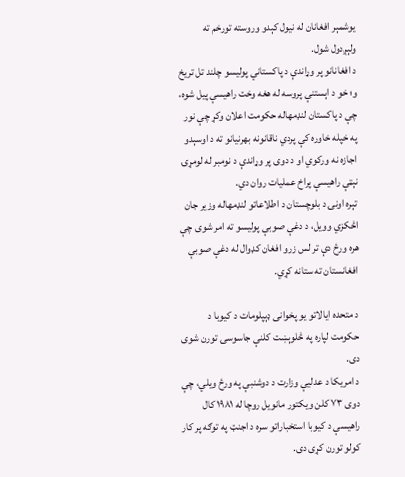یوشمېر افغانان له نیول کېدو وروسته تورخم ته ولېږدول شول.
د افغانانو پر وړاندې د پاکستاني پولیسو چلند تل تریخ و؛ خو د اېستنې پروسه له هغه وخت راهیسې پیل شوه، چې د پاکستان لنډمهاله حکومت اعلان وکړ چې نور په خپله خاوره کې پردي ناقانونه بهرنیانو ته د اوسېدو اجازه نه ورکوي او د دوی پر وړاندې د نومبر له لومړۍ نېټې راهیسې پراخ عملیات روان دي.
تېره اونۍ د بلوچستان د اطلاعاتو لنډمهاله وزیر جان اڅکزي وویل، د دغې صوبې پولیسو ته امر شوی چې هره ورځ دې تر لس زرو افغان کډوال له دغې صوبې افغانستان ته ستانه کړي.

د متحده ایالاتو یو پخوانی ډېپلومات د کیوبا د حکومت لپاره په څلوېښت کلنې جاسوسۍ تورن شوی دی.
د امریکا د عدلیې وزارت د دوشنبې په ورځ ویلي، چې دوی ۷۳ کلن ویکتور مانویل روچا له ۱۹۸۱ کال راهیسې د کیوبا استخباراتو سره د اجنټ په توګه پر کار کولو تورن کړی دی.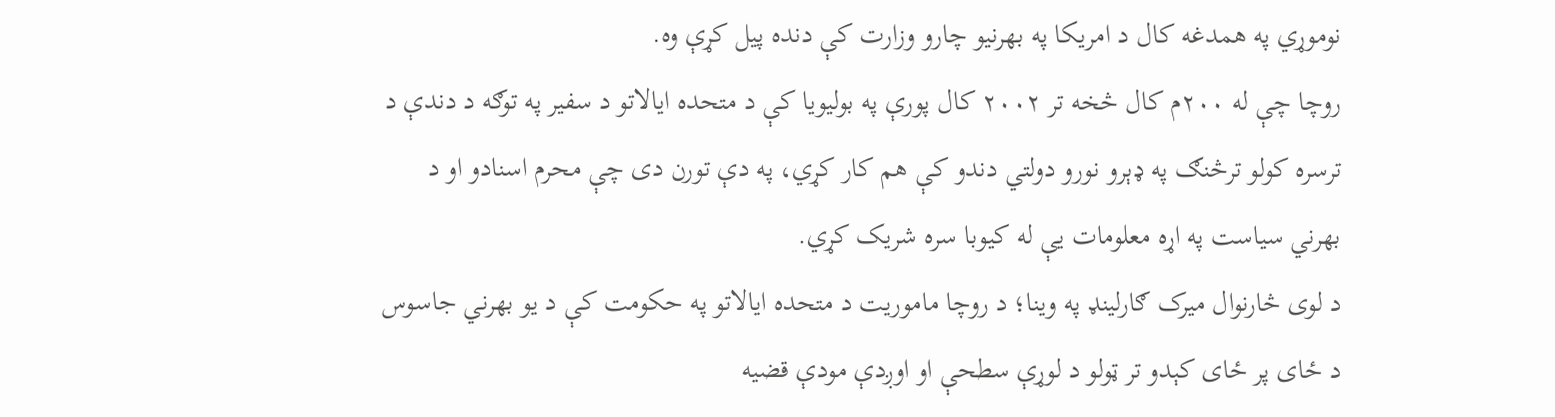نوموړي په همدغه کال د امریکا په بهرنیو چارو وزارت کې دنده پیل کړې وه.
روچا چې له ۲۰۰م کال څخه تر ۲۰۰۲ کال پورې په بولیویا کې د متحده ایالاتو د سفیر په توګه د دندې د ترسره کولو ترڅنګ په ډېرو نورو دولتي دندو کې هم کار کړي، په دې تورن دی چې محرم اسنادو او د بهرني سیاست په اړه معلومات یې له کیوبا سره شریک کړي.
د لوی څارنوال میرک ګارلینډ په وینا؛ د روچا ماموریت د متحده ایالاتو په حکومت کې د یو بهرني جاسوس د ځای پر ځای کېدو تر ټولو د لوړې سطحې او اوږدې مودې قضیه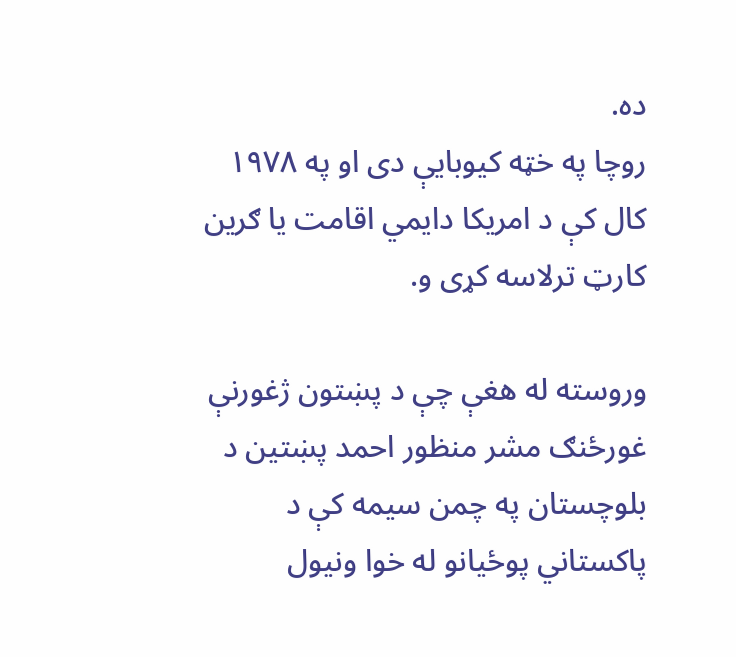ده.
روچا په خټه کیوبایې دی او په ۱۹۷۸ کال کې د امریکا دایمي اقامت یا ګرین کارټ ترلاسه کړی و.

وروسته له هغې چې د پښتون ژغورنې غورځنګ مشر منظور احمد پښتين د بلوچستان په چمن سیمه کې د پاکستاني پوځيانو له خوا ونيول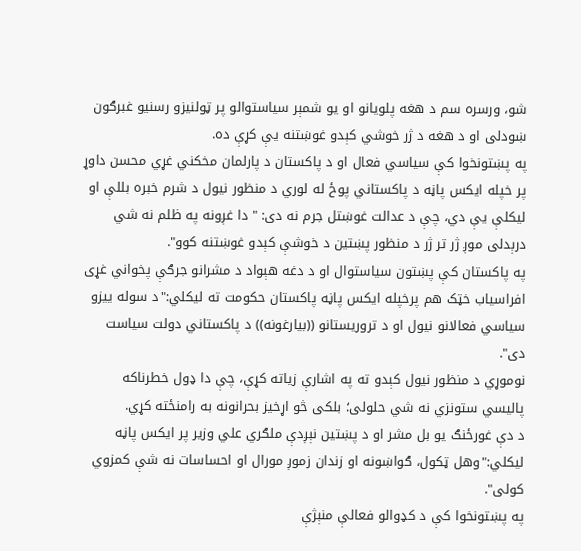شو، ورسره سم د هغه پلويانو او يو شمېر سياستوالو پر ټولنيزو رسنيو غبرګون ښودلی او د هغه د ژر خوشي کېدو غوښتنه يې کړې ده.
په پښتونخوا کې سياسي فعال او د پاکستان د پارلمان مخکني غړي محسن داوړ پر خپله ايکس پاڼه د پاکستاني پوځ له لوري د منظور نيول د شرم خبره بللې او لیکلې يې دي، چې د عدالت غوښتل جرم نه دی: " دا غږونه په ظلم نه شي درېدلی موږ ژر تر ژر د منظور پښتين د خوشې کېدو غوښتنه کوو".
په پاکستان کې پښتون سياستوال او د دغه هېواد د مشرانو جرګې پخواني غړی افراسياب خټک هم پرخپله ايکس پاڼه پاکستان حکومت ته ليکلي:"د سوله یيزو سياسي فعالانو نيول او د تروريستانو ((بیارغونه)) د پاکستاني دولت سياست دی".
نوموړي د منظور نيول کېدو ته په اشارې زیاته کړې، چې دا ډول خطرناکه پاليسي ستونزي نه شي حلولی؛ بلکی څو اړخيز بحرانونه به رامنځته کړي.
د دې غورځنګ يو بل مشر او د پښتين نېږدې ملګري علي وزير پر ايکس پاڼه ليکلي:"وهل ټکول، ګواښونه او زندان زموږ مورال او احساسات نه شې کمزوي کولی".
په پښتونخوا کې د کډوالو فعالې منېژې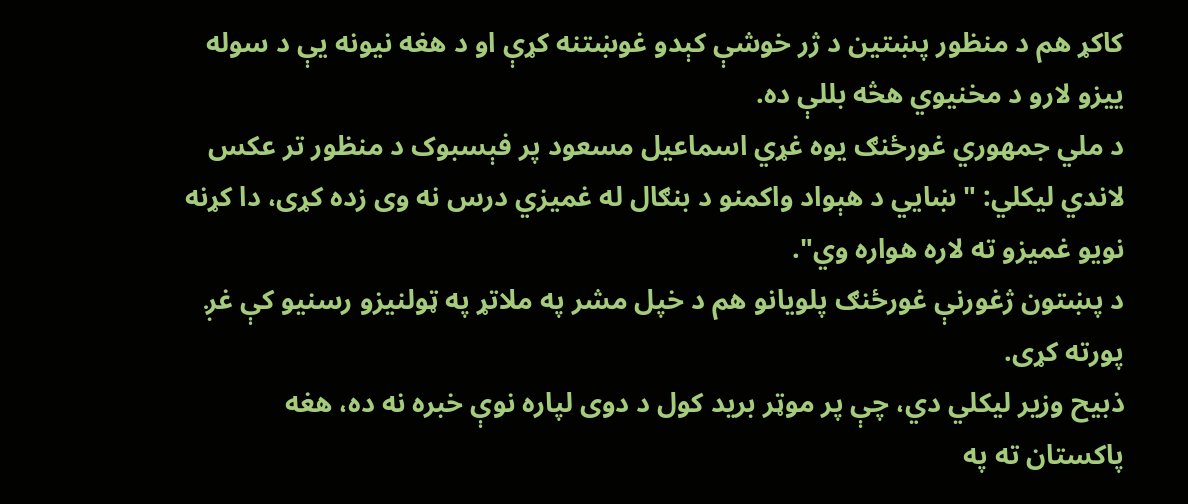کاکړ هم د منظور پښتين د ژر خوشې کېدو غوښتنه کړې او د هغه نيونه يې د سوله یيزو لارو د مخنيوي هڅه بللې ده.
د ملي جمهوري غورځنګ يوه غړي اسماعيل مسعود پر فېسبوک د منظور تر عکس لاندي ليکلي: "ښايي د هېواد واکمنو د بنګال له غميزي درس نه وی زده کړی، دا کړنه نویو غميزو ته لاره هواره وي".
د پښتون ژغورنې غورځنګ پلويانو هم د خپل مشر په ملاتړ په ټولنيزو رسنيو کې غږ پورته کړی.
ذبیح وزير ليکلي دي، چې پر موټر بريد کول د دوی لپاره نوې خبره نه ده، هغه پاکستان ته په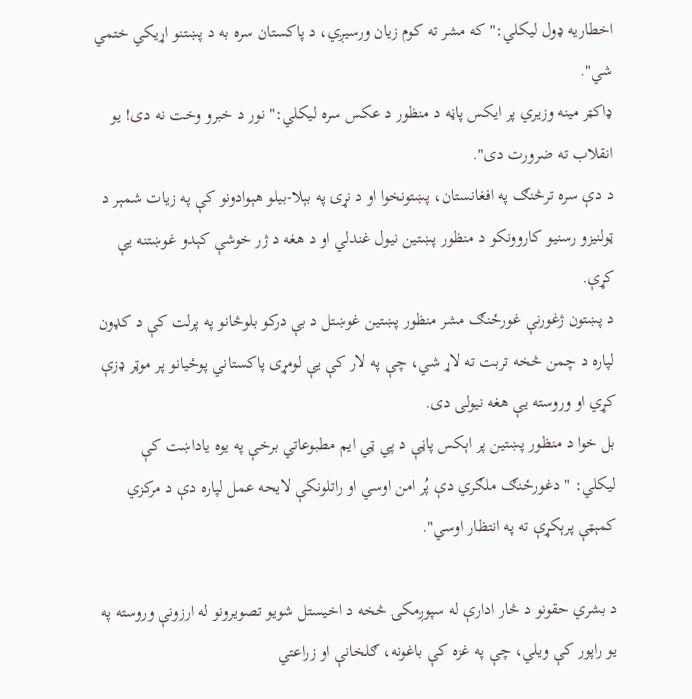اخطاريه ډول ليکلي:" که مشر ته کوم زيان ورسيږي، د پاکستان سره به د پښتنو اړيکي ختمي شي".
ډاکټر مينه وزيري پر ايکس پاڼه د منظور د عکس سره لیکلي:" نور د خبرو وخت نه دی! يو انقلاب ته ضرورت دی".
د دې سره ترڅنګ په افغانستان، پښتونخوا او د نړۍ په بېلا-بيلو هېوادونو کې په زيات شمېر د ټولنيزو رسنيو کاروونکو د منظور پښتين نیول غندلي او د هغه د ژر خوشې کېدو غوښتنه يې کړې.
د پښتون ژغورنې غورځنګ مشر منظور پښتین غوښتل د بې درکو بلوڅانو په پرلت کې د کډون لپاره د چمن څخه تربت ته لاړ شي، چې په لار کې یې لومړی پاکستاني پوځیانو پر موټر ډزې کړي او وروسته یې هغه نیولی دی.
بل خوا د منظور پښتین پر اېکس پاڼې د پي ټي ایم مطبوعاتي برخې په يوه ياداښت کې ليکلي: " دغورځنګ ملګري دې پُر امن اوسي او راتلونکې لايحه عمل لپاره دې د مرکزي کمېټې پرېکړې ته په انتظار اوسي".

د بشري حقونو د څار ادارې له سپوږمکۍ څخه د اخیستل شویو تصویرونو له ارزونې وروسته په یو راپور کې ویلي، چې په غزه کې باغونه، ګلخانې او زراعتي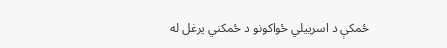ځمکې د اسريیلي ځواکونو د ځمکني یرغل له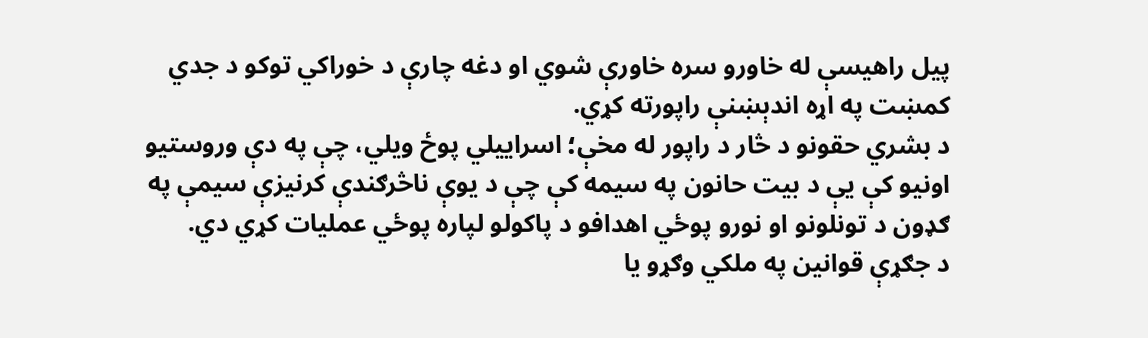پیل راهیسې له خاورو سره خاورې شوي او دغه چارې د خوراکي توکو د جدي کمښت په اړه اندېښنې راپورته کړي.
د بشري حقونو د څار د راپور له مخې؛ اسراییلي پوځ ویلي، چې په دې وروستیو اونیو کې یې د بیت حانون په سیمه کې چې د یوې ناڅرګندې کرنیزې سیمې په ګډون د تونلونو او نورو پوځي اهدافو د پاکولو لپاره پوځي عملیات کړي دي.
د جګړې قوانین په ملکي وګړو یا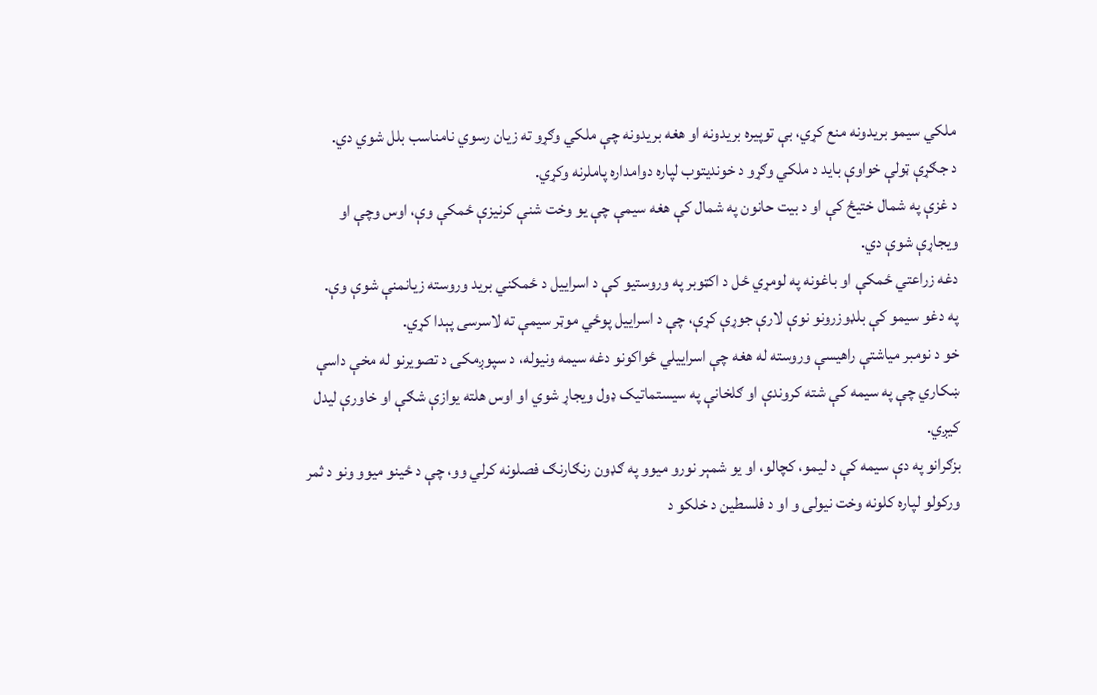ملکي سیمو بریدونه منع کړي، بې توپیره بریدونه او هغه بریدونه چې ملکي وګړو ته زیان رسوي نامناسب بلل شوي دي.
د جګړې ټولې خواوې باید د ملکي وګړو د خوندیتوب لپاره دوامداره پاملرنه وکړي.
د غزې په شمال ختیځ کې او د بیت حانون په شمال کې هغه سیمې چې یو وخت شنې کرنیزې ځمکې وې، اوس وچې او ویجاړې شوې دي.
دغه زراعتي ځمکې او باغونه په لومړي ځل د اکټوبر په وروستیو کې د اسراییل د ځمکني برید وروسته زیانمنې شوې وې.
په دغو سیمو کې بلډوزرونو نوې لارې جوړې کړې، چې د اسراییل پوځي موټر سیمې ته لاسرسی پېدا کړي.
خو د نومبر میاشتې راهیسې وروسته له هغه چې اسراییلي ځواکونو دغه سیمه ونیوله، د سپوږمکۍ د تصویرنو له مخې داسې ښکاري چې په سیمه کې شته کروندې او ګلخانې په سیستماتیک ډول ویجاړ شوي او اوس هلته یوازې شګې او خاورې لیدل کیږي.
بزګرانو په دې سیمه کې د لیمو، کچالو، او یو شمېر نورو میوو په ګډون رنګارنګ فصلونه کرلي وو، چې د ځینو میوو ونو د ثمر ورکولو لپاره کلونه وخت نیولی و او د فلسطین د خلکو د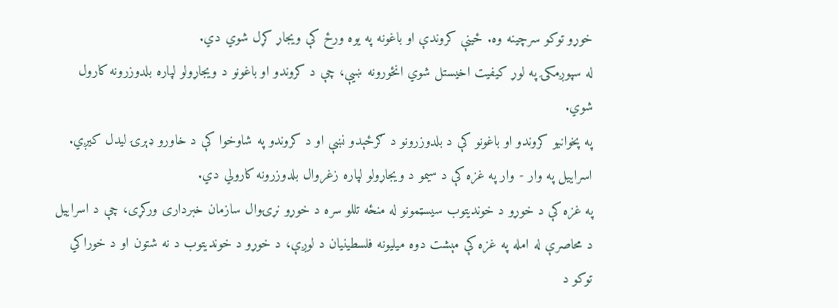خوړو توکو سرچینه وه. ځینې کروندې او باغونه په یوه ورځ کې ویجاړ کړل شوي دي.
له سپوږمکۍ په لوړ کیفیت اخیستل شوي انځورونه ښیې، چې د کروندو او باغونو د ویجاړولو لپاره بلدوزرونه کارول شوي.
په پخوانیو کروندو او باغونو کې د بلدوزرونو د ګرځېدو نښې او د کروندو په شاوخوا کې د خاورو ډېرۍ لیدل کیږي. اسرايیل په وار - وار په غزه کې د سیمو د ویجاړولو لپاره زغروال بلدوزرونه کارولي دي.
په غزه کې د خوړو د خوندیتوب سیسټمونو له منځه تللو سره د خوړو نړۍوال سازمان خبرداری ورکړی، چې د اسراییل د محاصرې له امله په غزه کې مېشت دوه میلیونه فلسطینیان د لوږې، د خوړو د خوندیتوب د نه شتون او د خوراکي توکو د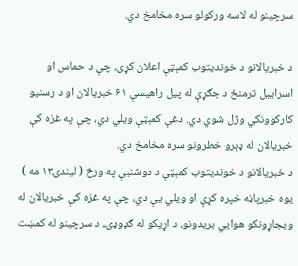سرچینو له لاسه ورکولو سره مخامخ دي.

د خبریالانو د خوندیتوب کمېټې اعلان کړی، چې د حماس او اسراییل ترمنځ د جګړې له پیل راهیسې ۶۱ خبریالان او د رسنیو کارکوونکي وژل شوي دي. دغې کمېټې ویلي دي، چې په غزه کې خبریالان له ډېرو خطرونو سره مخامخ دي.
د خبریالانو د خوندیتوب کمېټې د دوشنبې په ورځ ( لیندۍ۱۳ مه ) یوه خبرپاڼه خپره کړې او ویلي یې دي، چې په غزه کې خبریالان له ویجاړونکو هوايي بریدونو، د اړیکو له ګډوډۍ، د سرچینو له کمښت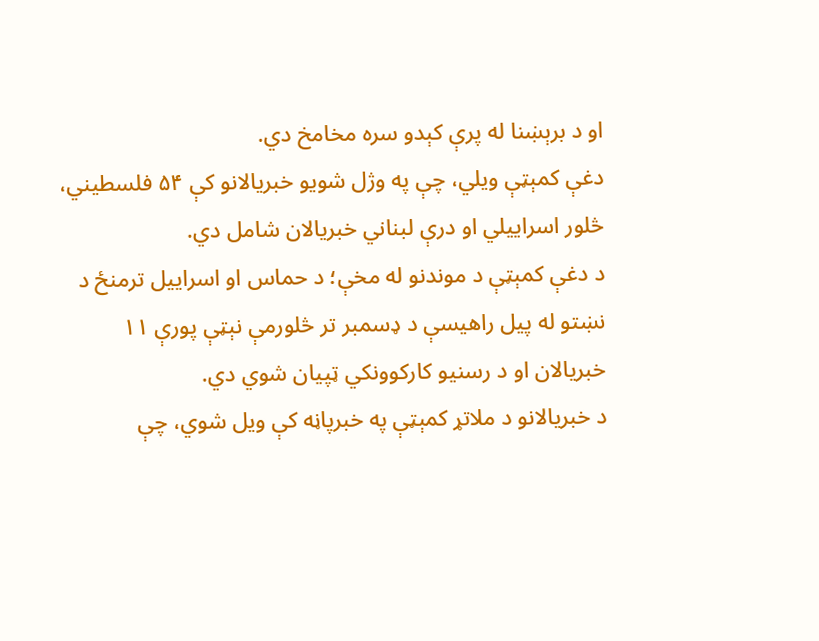او د برېښنا له پرې کېدو سره مخامخ دي.
دغې کمېټې ویلي، چې په وژل شویو خبریالانو کې ۵۴ فلسطیني، څلور اسراییلي او درې لبناني خبریالان شامل دي.
د دغې کمېټې د موندنو له مخې؛ د حماس او اسراییل ترمنځ د نښتو له پیل راهیسې د ډسمبر تر څلورمې نېټې پورې ۱۱ خبریالان او د رسنیو کارکوونکي ټپیان شوي دي.
د خبریالانو د ملاتړ کمېټې په خبرپاڼه کې ویل شوي، چې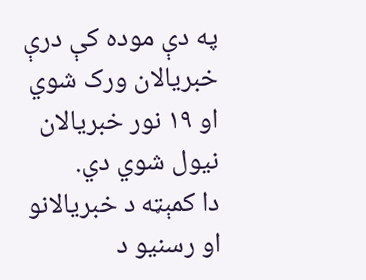په دې موده کې درې خبریالان ورک شوي او ۱۹ نور خبریالان نیول شوي دي.
دا کمېټه د خبریالانو او رسنیو د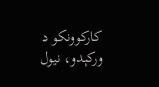کارکوونکو د ورکېدو، نیول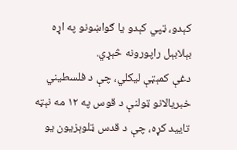کېدو، ټپي کېدو یا ګواښونو په اړه بېلابېل راپورونه څېړي.
دغې کمېټې ليکلي، چې د فلسطيني خبريالانو ټولنې د قوس په ۱۲ مه نېټه تاييد کړه، چې د قدس ټلوېزيون يو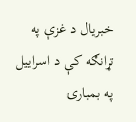خبريال د غزې په تړانګه کې د اسراييل په بمبارۍ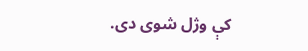کې وژل شوی دی.